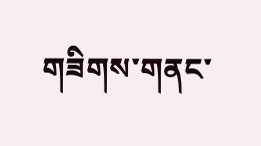གཟིགས་གནང་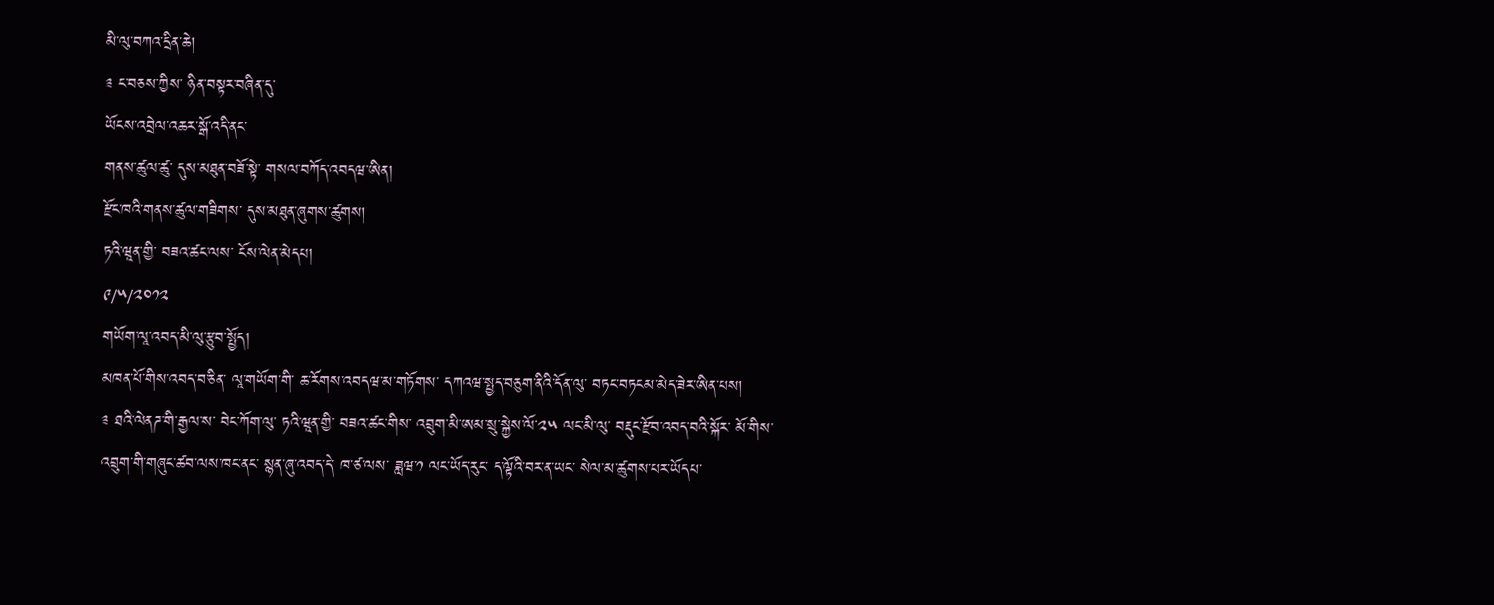མི་ལུ་བཀའ་དྲིན་ཆེ།
༉ ང་བཅས་ཀྱིས་ ཉིན་བསྟར་བཞིན་དུ་
ཡོངས་འབྲེལ་འཆར་སྒོ་འདི་ནང་
གནས་ཚུལ་ཚུ་ དུས་མཐུན་བཟོ་སྟེ་ གསལ་བཀོད་འབདཝ་ཨིན།
རྫོང་ཁའི་གནས་ཚུལ་གཟིགས་ དུས་མཐུན་ཞུགས་ཚུགས།
ཏའི་ཝཱན་གྱི་ བཟའ་ཚང་ལས་ ངོས་ལེན་མེདཔ།
༩/༥/༢༠༡༢
གཡོག་ལཱ་འབད་མི་ལུ་རྩུབ་སྤྱོད།
མཁན་པོ་གིས་འབད་བ་ཅིན་ ལཱ་གཡོག་གི་ ཆ་རོགས་འབདཝ་མ་གཏོགས་ དཀའཝ་སྤྱད་བཅུག་ནིའི་དོན་ལུ་ བཏང་བཏངམ་མེད་ཟེར་ཨིན་པས།
༉ ཐའི་ལེནཌ་གི་རྒྱལ་ས་ བེང་ཀོག་ལུ་ ཏའི་ཝཱན་གྱི་ བཟའ་ཚང་གིས་ འབྲུག་མི་ཨམ་སྲུ་སྐྱེས་ལོ་༢༥ ལང་མི་ལུ་ བརྡུང་རྫོབ་འབད་བའི་སྐོར་ མོ་གིས་ འབྲུག་གི་གཞུང་ཚབ་ལས་ཁང་ནང་ སྙན་ཞུ་འབད་དེ་ ཁ་ཙ་ལས་ ཟླཝ་༡ ལང་ཡོད་རུང་ ད་ལྟོའི་བར་ན་ཡང་ སེལ་མ་ཚུགས་པར་ཡོདཔ་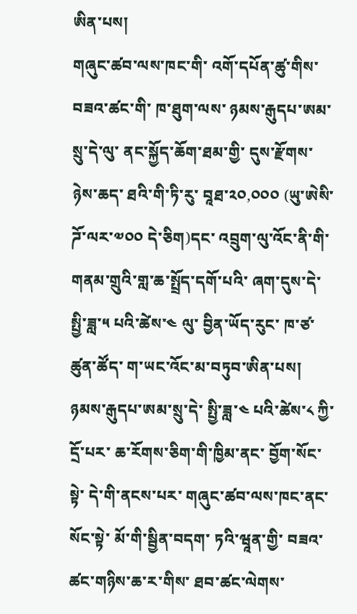ཨིན་པས།
གཞུང་ཚབ་ལས་ཁང་གི་ འགོ་དཔོན་ཚུ་གིས་ བཟའ་ཚང་གི་ ཁ་ཐུག་ལས་ ཉམས་རྒུདཔ་ཨམ་སྲུ་དེ་ལུ་ ནང་སྐྱོད་ཆོག་ཐམ་གྱི་ དུས་རྫོགས་ཉེས་ཆད་ ཐའི་གི་ཏི་རུ་ བཱཐ་༢༠,༠༠༠ (ཡུ་ཨེསི་ཌོ་ལར་༧༠༠ དེ་ཅིག)དང་ འབྲུག་ལུ་འོང་ནི་གི་ གནམ་གྲུའི་གླ་ཆ་སྤྲོད་དགོ་པའི་ ཞག་དུས་དེ་ སྤྱི་ཟླ་༥ པའི་ཚེས་༤ ལུ་ བྱིན་ཡོད་རུང་ ཁ་ཙ་ཚུན་ཚོད་ ག་ཡང་འོང་མ་བཏུབ་ཨིན་པས།
ཉམས་རྒུདཔ་ཨམ་སྲུ་དེ་ སྤྱི་ཟླ་༤ པའི་ཚེས་༨ ཀྱི་དྲོ་པར་ ཆ་རོགས་ཅིག་གི་ཁྱིམ་ནང་ བྱོག་སོང་སྟེ་ དེ་གི་ནངས་པར་ གཞུང་ཚབ་ལས་ཁང་ནང་སོང་སྟེ་ མོ་གི་སྦྱིན་བདག་ ཏའི་ཝཱན་གྱི་ བཟའ་ཚང་གཉིས་ཆ་ར་གིས་ ཐབ་ཚང་ལེགས་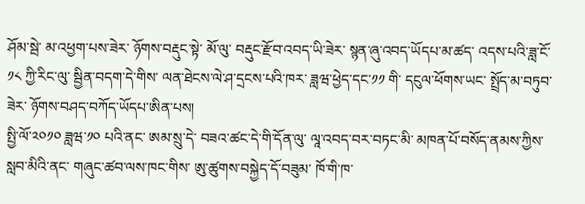ཤོམ་སྦེ་ མ་འཕྱག་པས་ཟེར་ ཉོགས་བརྡུང་སྟེ་ མོ་ལུ་ བརྡུང་རྫོབ་འབད་ཡི་ཟེར་ སྙན་ཞུ་འབད་ཡོདཔ་མ་ཚད་ འདས་པའི་ཟླ་ངོ་༡༨ ཀྱི་རིང་ལུ་ སྦྱིན་བདག་དེ་གིས་ ལན་ཐེངས་ལེ་ཤ་དྲངས་པའི་ཁར་ ཟླཝ་ཕྱེད་དང་༡༡ གི་ དངུལ་ཕོགས་ཡང་ སྤྲོད་མ་བཏུབ་ཟེར་ ཉོགས་བཤད་བཀོད་ཡོདཔ་ཨིན་པས།
སྤྱི་ལོ་༢༠༡༠ ཟླཝ་༡༠ པའི་ནང་ ཨམ་སྲུ་དེ་ བཟའ་ཚང་དེ་གི་དོན་ལུ་ ལཱ་འབད་བར་བཏང་མི་ མཁན་པོ་བསོད་ནམས་ཀྱིས་ སླབ་མིའི་ནང་ གཞུང་ཚབ་ལས་ཁང་གིས་ ཨུ་ཚུགས་བསྐྱེད་དོ་བཟུམ་ ཁོ་གི་ཁ་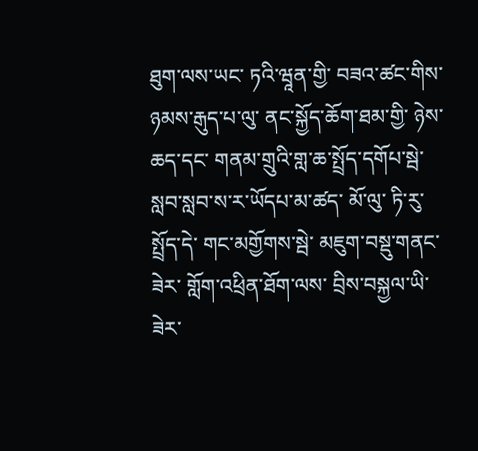ཐུག་ལས་ཡང་ ཏའི་ཝཱན་གྱི་ བཟའ་ཚང་གིས་ ཉམས་རྒུད་པ་ལུ་ ནང་སྐྱོད་ཆོག་ཐམ་གྱི་ ཉེས་ཆད་དང་ གནམ་གྲུའི་གླ་ཆ་སྤྲོད་དགོཔ་སྦེ་ སླབ་སླབ་ས་ར་ཡོདཔ་མ་ཚད་ མོ་ལུ་ ཏི་རུ་སྤྲོད་དེ་ གང་མགྱོགས་སྦེ་ མཇུག་བསྡུ་གནང་ཟེར་ གློག་འཕྲིན་ཐོག་ལས་ བྲིས་བསྐྱལ་ཡི་ཟེར་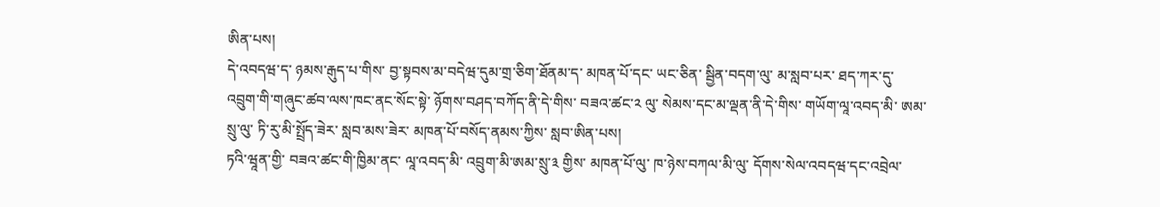ཨིན་པས།
དེ་འབདཝ་ད་ ཉམས་རྒུད་པ་གིས་ བྱ་སྟབས་མ་བདེཝ་དུམ་གྲ་ཅིག་ཐོནམ་ད་ མཁན་པོ་དང་ ཡང་ཅིན་ སྦྱིན་བདག་ལུ་ མ་སླབ་པར་ ཐད་ཀར་དུ་ འབྲུག་གི་གཞུང་ཚབ་ལས་ཁང་ནང་སོང་སྟེ་ ཉོགས་བཤད་བཀོད་ནི་དེ་གིས་ བཟའ་ཚང་༢ ལུ་ སེམས་དང་མ་ལྡན་ནི་དེ་གིས་ གཡོག་ལཱ་འབད་མི་ ཨམ་སྲུ་ལུ་ ཏི་རུ་མི་སྤྲོད་ཟེར་ སླབ་མས་ཟེར་ མཁན་པོ་བསོད་ནམས་ཀྱིས་ སླབ་ཨིན་པས།
ཏའི་ཝཱན་གྱི་ བཟའ་ཚང་གི་ཁྱིམ་ནང་ ལཱ་འབད་མི་ འབྲུག་མི་ཨམ་སྲུ་༣ གྱིས་ མཁན་པོ་ལུ་ ཁ་ཉེས་བཀལ་མི་ལུ་ དོགས་སེལ་འབདཝ་དང་འབྲེལ་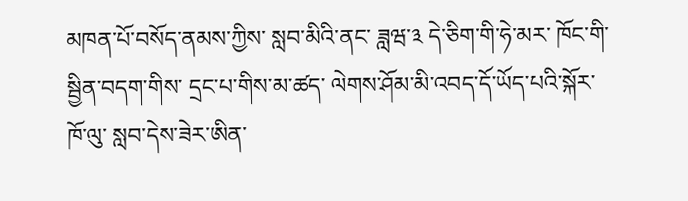མཁན་པོ་བསོད་ནམས་ཀྱིས་ སླབ་མིའི་ནང་ ཟླཝ་༣ དེ་ཅིག་གི་ཧེ་མར་ ཁོང་གི་སྦྱིན་བདག་གིས་ དྲང་པ་གིས་མ་ཚད་ ལེགས་ཤོམ་མི་འབད་དོ་ཡོད་པའི་སྐོར་ ཁོ་ལུ་ སླབ་དེས་ཟེར་ཨིན་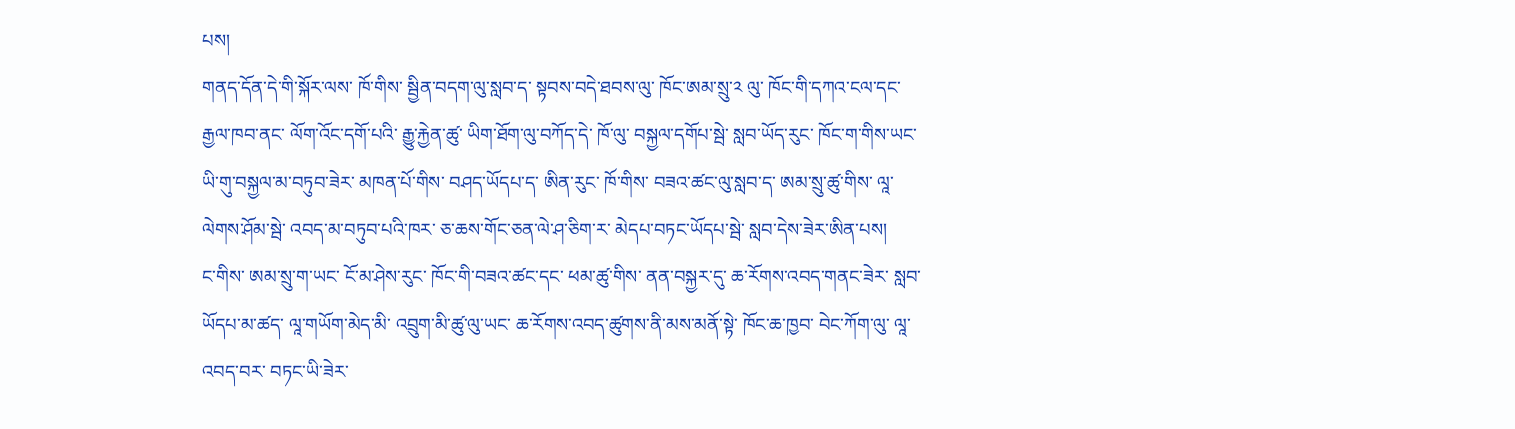པས།
གནད་དོན་དེ་གི་སྐོར་ལས་ ཁོ་གིས་ སྦྱིན་བདག་ལུ་སླབ་ད་ སྟབས་བདེ་ཐབས་ལུ་ ཁོང་ཨམ་སྲུ་༢ ལུ་ ཁོང་གི་དཀའ་ངལ་དང་ རྒྱལ་ཁབ་ནང་ ལོག་འོང་དགོ་པའི་ རྒྱུ་རྐྱེན་ཚུ་ ཡིག་ཐོག་ལུ་བཀོད་དེ་ ཁོ་ལུ་ བསྐྱལ་དགོཔ་སྦེ་ སླབ་ཡོད་རུང་ ཁོང་ག་གིས་ཡང་ ཡི་གུ་བསྐྱལ་མ་བཏུབ་ཟེར་ མཁན་པོ་གིས་ བཤད་ཡོདཔ་ད་ ཨིན་རུང་ ཁོ་གིས་ བཟའ་ཚང་ལུ་སླབ་ད་ ཨམ་སྲུ་ཚུ་གིས་ ལཱ་ལེགས་ཤོམ་སྦེ་ འབད་མ་བཏུབ་པའི་ཁར་ ཅ་ཆས་གོང་ཅན་ལེ་ཤ་ཅིག་ར་ མེདཔ་བཏང་ཡོདཔ་སྦེ་ སླབ་དེས་ཟེར་ཨིན་པས།
ང་གིས་ ཨམ་སྲུ་ག་ཡང་ ངོ་མ་ཤེས་རུང་ ཁོང་གི་བཟའ་ཚང་དང་ ཕམ་ཚུ་གིས་ ནན་བསྐྱར་དུ་ ཆ་རོགས་འབད་གནང་ཟེར་ སླབ་ཡོདཔ་མ་ཚད་ ལཱ་གཡོག་མེད་མི་ འབྲུག་མི་ཚུ་ལུ་ཡང་ ཆ་རོགས་འབད་ཚུགས་ནི་མས་མནོ་སྟེ་ ཁོང་ཆ་ཁྱབ་ བེང་ཀོག་ལུ་ ལཱ་འབད་བར་ བཏང་ཡི་ཟེར་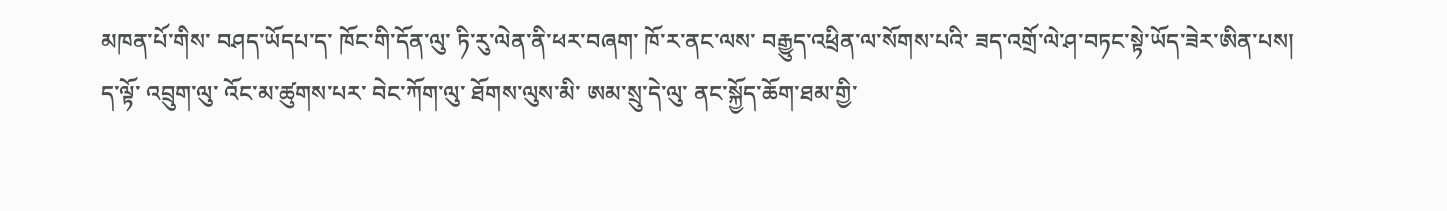མཁན་པོ་གིས་ བཤད་ཡོདཔ་ད་ ཁོང་གི་དོན་ལུ་ ཏི་རུ་ལེན་ནི་ཕར་བཞག་ ཁོ་ར་ནང་ལས་ བརྒྱུད་འཕྲིན་ལ་སོགས་པའི་ ཟད་འགྲོ་ལེ་ཤ་བཏང་སྟེ་ཡོད་ཟེར་ཨིན་པས།
ད་ལྟོ་ འབྲུག་ལུ་ འོང་མ་ཚུགས་པར་ བེང་ཀོག་ལུ་ ཐོགས་ལུས་མི་ ཨམ་སྲུ་དེ་ལུ་ ནང་སྐྱོད་ཆོག་ཐམ་གྱི་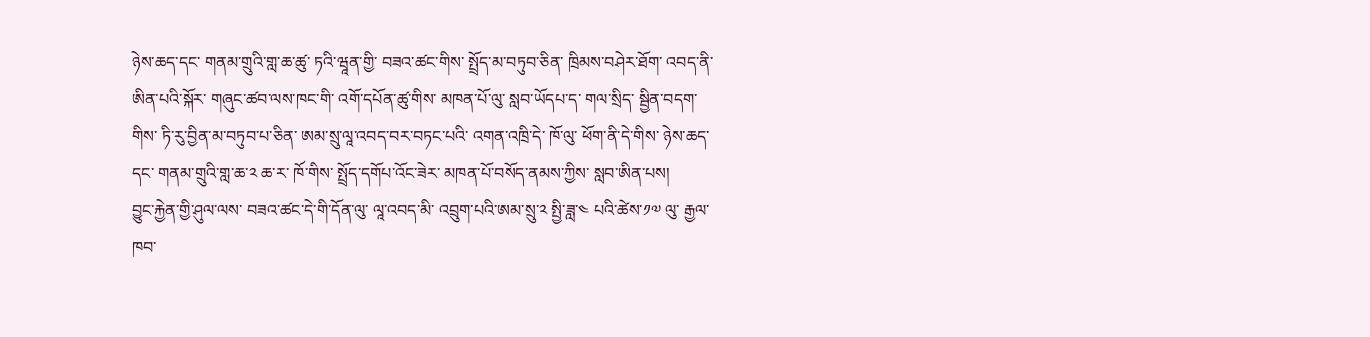ཉེས་ཆད་དང་ གནམ་གྲུའི་གླ་ཆ་ཚུ་ ཏའི་ཝཱན་གྱི་ བཟའ་ཚང་གིས་ སྤྲོད་མ་བཏུབ་ཅིན་ ཁྲིམས་བཤེར་ཐོག་ འབད་ནི་ཨིན་པའི་སྐོར་ གཞུང་ཚབ་ལས་ཁང་གི་ འགོ་དཔོན་ཚུ་གིས་ མཁན་པོ་ལུ་ སླབ་ཡོདཔ་ད་ གལ་སྲིད་ སྦྱིན་བདག་གིས་ ཏི་རུ་བྱིན་མ་བཏུབ་པ་ཅིན་ ཨམ་སྲུ་ལཱ་འབད་བར་བཏང་པའི་ འགན་འཁྲི་དེ་ ཁོ་ལུ་ ཕོག་ནི་དེ་གིས་ ཉེས་ཆད་དང་ གནམ་གྲུའི་གླ་ཆ་༢ ཆ་ར་ ཁོ་གིས་ སྤྲོད་དགོཔ་འོང་ཟེར་ མཁན་པོ་བསོད་ནམས་ཀྱིས་ སླབ་ཨིན་པས།
བྱུང་རྐྱེན་གྱི་ཤུལ་ལས་ བཟའ་ཚང་དེ་གི་དོན་ལུ་ ལཱ་འབད་མི་ འབྲུག་པའི་ཨམ་སྲུ་༢ སྤྱི་ཟླ་༤ པའི་ཚེས་༡༧ ལུ་ རྒྱལ་ཁབ་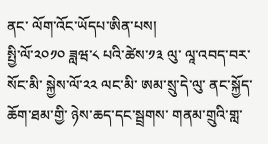ནང་ ལོག་འོང་ཡོདཔ་ཨིན་པས།
སྤྱི་ལོ་༢༠༡༠ ཟླཝ་༨ པའི་ཚེས་༡༣ ལུ་ ལཱ་འབད་བར་སོང་མི་ སྐྱེས་ལོ་༢༢ ལང་མི་ ཨམ་སྲུ་དེ་ལུ་ ནང་སྐྱོད་ཆོག་ཐམ་གྱི་ ཉེས་ཆད་དང་སྦྲགས་ གནམ་གྲུའི་གླ་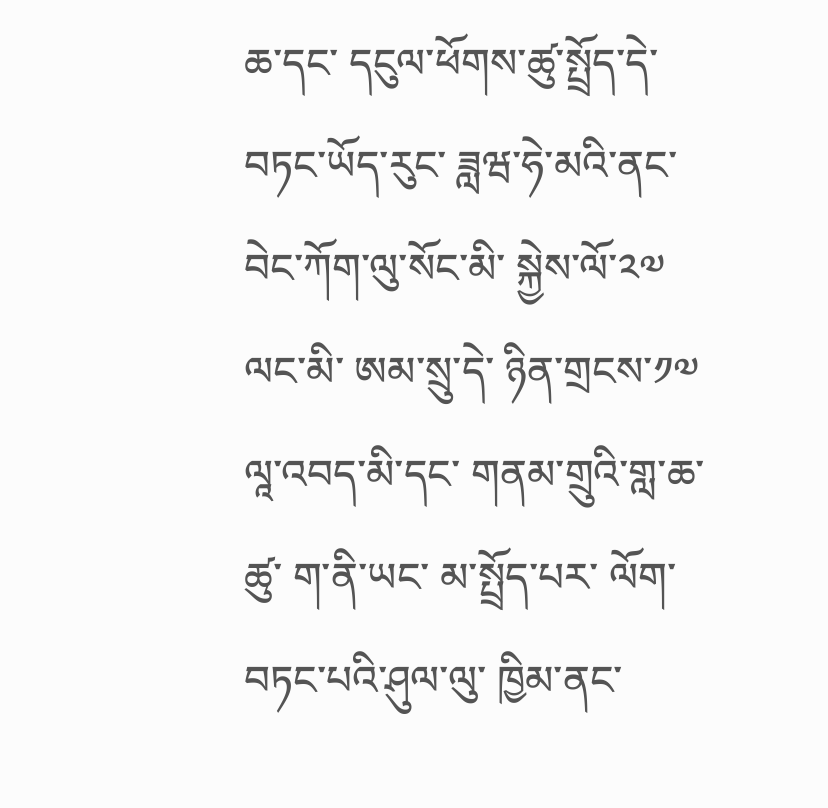ཆ་དང་ དངུལ་ཕོགས་ཚུ་སྤྲོད་དེ་ བཏང་ཡོད་རུང་ ཟླཝ་ཧེ་མའི་ནང་ བེང་ཀོག་ལུ་སོང་མི་ སྐྱེས་ལོ་༢༧ ལང་མི་ ཨམ་སྲུ་དེ་ ཉིན་གྲངས་༡༧ ལཱ་འབད་མི་དང་ གནམ་གྲུའི་གླ་ཆ་ཚུ་ ག་ནི་ཡང་ མ་སྤྲོད་པར་ ལོག་བཏང་པའི་ཤུལ་ལུ་ ཁྱིམ་ནང་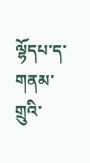ལྷོདཔ་ད་ གནམ་གྲུའི་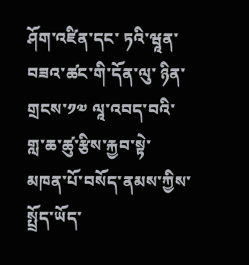ཤོག་འཛིན་དང་ ཏའི་ཝཱན་བཟའ་ཚང་གི་དོན་ལུ་ ཉིན་གྲངས་༡༧ ལཱ་འབད་བའི་ གླ་ཆ་ཚུ་རྩིས་རྐྱབ་སྟེ་ མཁན་པོ་བསོད་ནམས་ཀྱིས་ སྤྲོད་ཡོད་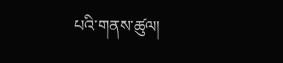པའི་གནས་ཚུལ།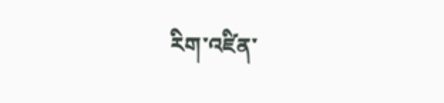རིག་འཛིན་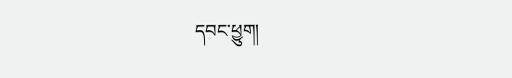དབང་ཕྱུག།